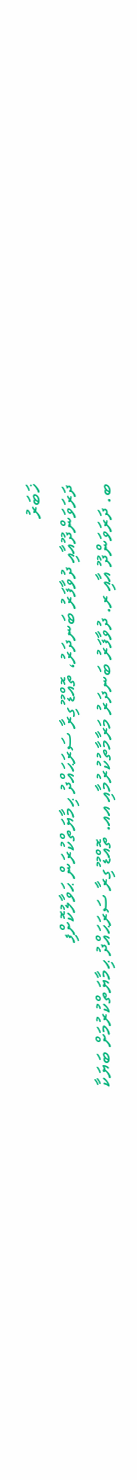ޚަބަރު
ދަރަވަންދޫއާއި ދުވާފަރު ބަނދަރު، ތޮއްޑޫ ގިރާ ސަރަޙައްދު ޙިމާޔަތްކުރަން ޙަވާލުކޮށްފި
ބ. ދަރަވަންދޫ އާއި ރ. ދުވާފަރު ބަނދަރު މަރާމާތުކުރުމާއި އއ. ތޮއްޑޫ ގިރާ ސަރަޙައްދު ޙިމާޔަތްކުރުމަށް ބަޔަކާ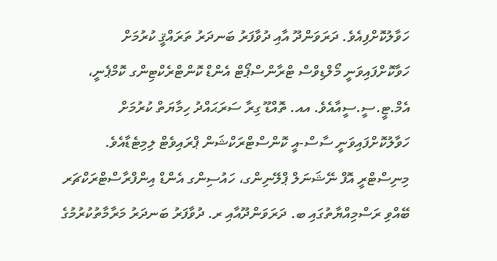ހަވާލުކޮށްފިއެވެ. ދަރަވަންދޫ އާއި ދުވާފަރު ބަނދަރު ތަރައްޤީ ކުރުމަށް ހަވާކޮށްފައިވަނީ މޯލްޑިވްސް ޓްރާންސްޕޯޓް އެންޑް ކޮންޓްރެކްޓިންގ ކޮމްޕެނީ، އެމް.ޓީ.ސީ.ސީއާއެވެ. އއ. ތޮއްޑޫ ގިރާ ސަރަޙައްދު ހިމާޔަތް ކުރުމަށް ހަވާލުކޮށްފައިވަނީ ސާސް-އީ ކޮންސްޓްރަކްޝަން ޕްރައިވެޓް ލިމިޓެޑާއެވެ.
މިނިސްޓްރީ އޮފް ނޭޝަނަލް ޕްލޭނިންގ، ހައުސިންގ އެންޑް އިންފްރާސްޓްރަކްޗަރ ބޭއްވި ރަސްމިއްޔާތުގައި ބ. ދަރަވަންދޫއާއި ރ. ދުވާފަރު ބަނދަރު މަރާމާތުކުރުމުގެ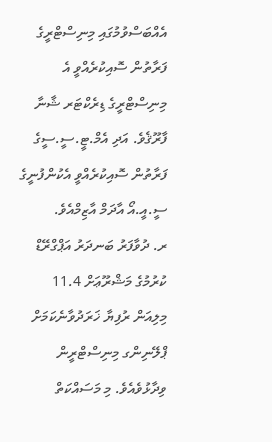އެއްބަސްވުމުގައި މިނިސްޓްރީގެ ފަރާތުން ސޮއިކުރެއްވީ އެ މިނިސްޓްރީގެ ޑިރެކްޓަރ ޝާނާ ފާރޫޤެވެ. އަދި އެމް.ޓީ.ސީ.ސީގެ ފަރާތުން ސޮއިކުރެއްވީ އެކުންފުނީގެ ސީ.އީ.އޯ އާދަމް އާޒިމްއެވެ.
ރ. ދުވާފަރު ބަނދަރު އަޕްގްރޭޑް ކުރުމުގެ މަޝްރޫޢަށް 11.4 މިލިއަން ރުފިޔާ ޚަރަދުވާނެކަމަށް ޕްލޭނިންގ މިނިސްޓްރީން ވިދާޅުވެއެވެ. މި މަސައްކަތް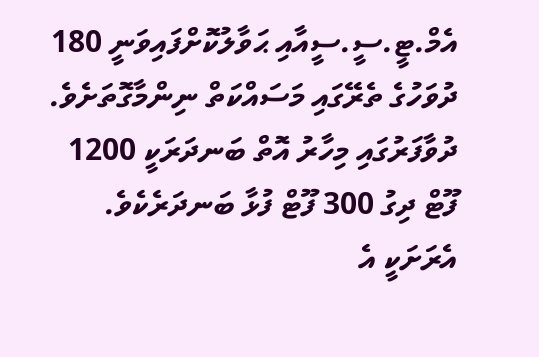އެމް.ޓީ.ސީ.ސީއާއި ޙަވާލުކޮށްފައިވަނީ 180 ދުވަހުގެ ތެރޭގައި މަސައްކަތް ނިންމާގޮތަށެވެ. ދުވާފަރުގައި މިހާރު އޮތް ބަނދަރަކީ 1200 ފޫޓް ދިގު 300 ފޫޓް ފުޅާ ބަނދަރެކެވެ.
އެރަށަކީ އެ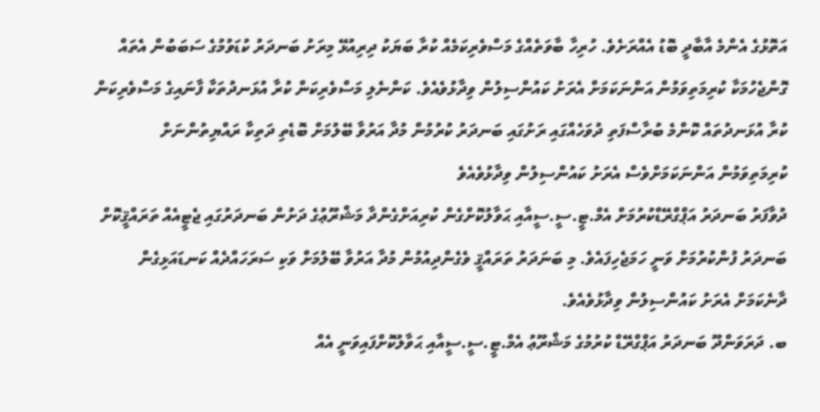އަތޮޅުގެ އެންމެ އާބާދީ ބޮޑު އެއްރަށެވެ. ހުރިހާ ބާވަތެއްގެ މަސްވެރިކަމެއް ކުރާ ބަޔަކު ދިރިއުޅޭ މިރަށު ބަނދަރު ކުޑަވުމުގެ ސަބަބުން އެތައް ގޮންޖެހުމަކާ ކުރިމަތިވަމުން އަންނަކަމަށް އެރަށު ކައުންސިލުން ވިދާޅުވެއެވެ. ކަންނެލި މަސްވެރިކަން ކުރާ އުޅަނދުތަކާ ފާނައިގެ މަސްވެރިކަން ކުރާ އުޅަނދުތައް ކޮންމެ ބުރާސްފަތި ދުވަހެއްގައި ރަށުގައި ބަނދަރު ކުރުމުން މުދާ އަރުވާ ބޭލުމަށް ބޮޑެތި ދަތިކާ ރައްޔިތުންނަށް ކުރިމަތިވަމުން އަންނަކަމަށްވެސް އެރަށު ކައުންސިލުން ވިދާޅުވެއެވެ
ދުވާފަރު ބަނދަރު އަޕްގްރޭޑްކުރުމަށް އެމް.ޓީ.ސީ.ސީއާއި ޙަވާލުކޮށްގެން ކުރިއަށްގެންދާ މަޝްރޫޢުގެ ދަށުން ބަނދަރުގައި ޖެޓީއެއް ތަރައްޤީކޮށް ބަނދަރު ފުންކުރުމަށް ވަނީ ހަމަޖެހިފައެވެ. މި ބަނަދަރު ތަރައްޤީ ވެގެންދިއުމުން މުދާ އަރުވާ ބޭލުމަށް ވަކި ސަރަހައްދެއް ކަނޑައަޅިގެން ދާނެކަމަށް އެރަށު ކައުންސިލުން ވިދާޅުވެއެވެ.
ބ. ދަރަވަންދޫ ބަނދަރު އަޕްގްރޭޑް ކުރުމުގެ މަޝްރޫޢު އެމް.ޓީ.ސީ.ސީއާއި ޙަވާލުކޮށްފައިވަނީ އެއް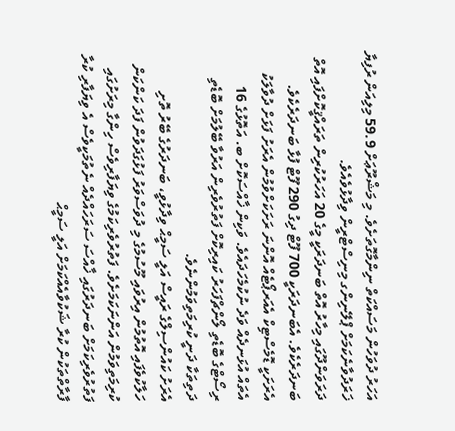އަހަރު ދުވަހުން މަސައްކަތް ނިންމާގޮތަށެވެ. މި މަޝްރޫޢަށް 59.9 މިލިއަން ރުފިޔާ ޚަރަދުވާނެކަމަށް ޕްލޭނިންގ މިނިސްޓްރީން ވިދާޅުވެއެވެ.
ދަރަވަންދޫގައި މިހާރު އޮތް ބަނދަރަކީ މީގެ 20 އަހަރުކުރިން ތަރައްޤީކޮށްފައި އޮތް ބަނދަރެކެވެ. އެބަނދަރަކީ 700 ފޫޓް ދިގު 290 ފޫޓް ފުޅާ ބަނދަރެކެވެ. އެރަށަކީ ޑޮމެސްޓިކް އެއަރޕޯޓެއް އޮންނަ ރަށަކަށްވުމުން އެރަށު ފަޅަށް ދުވާލަކު އެތައް އުޅަނދެއް ވަދެ ނުކުމެހަދައެވެ. ވަކިން ޚާއްސަކޮށް ބ. އަތޮޅުގެ 16 ރިސޯޓްގެ ބޮޑެތި ލޯންޗްފަހަރު ކައިރިކޮށް ފަތުރުވެރިން އަރުވާ ބޭލުމަށް ބޮޑެތި ދަތިތަކާ ދަނީ ކުރިމަތިވަމުންނެވެ.
އެރަށު ކައުންސިލްގެ ރައީސް އަލީ ސަމީޙް ވިދާޅުވީ، ބަނދަރުގެ ބޭރު ތޮށި ހަލާކުވެފައި އޮތުމުން އިރުވައި މޫސުމުގެ މި ދުވަސްވަރު ފަޅުގަދަވުން ފަދަ ކަންކަން ކުރިމަތިވަމުން އަންނަކަމަށެވެ. ފަތުރުވެރިކަމުގެ ވިޔަފާރިވެސް ހިންގާ މިރަށުގައި ފަތުރުވެރިކަމަށް ބަނދަރުގައި ޚާއްސަ ސަރަހައްދެއް ނެތުމަކީވެސް އެ ވިޔަފާރި ކުރާ ފާރާތްތަކުން ކުރާ ޝަކުވާއެއްކަމަށް އަލީ ސަމީޙް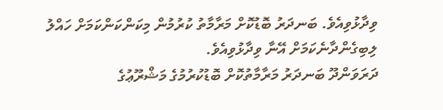ވިދާޅުވިއެވެ. ބަނދަރު ބޮޑުކޮށް މަރާމާތު ކުރުމުން މިކަންކަންކަމަށް ހައްލު ލިބިގެންދާނެކަމަށް އޭނާ ވިދާޅުވިއެވެ.
ދަރަވަންދޫ ބަނދަރު މަރާމާތުކޮށް ބޮޑުކުރުމުގެ މަޝްރޫޢުގެ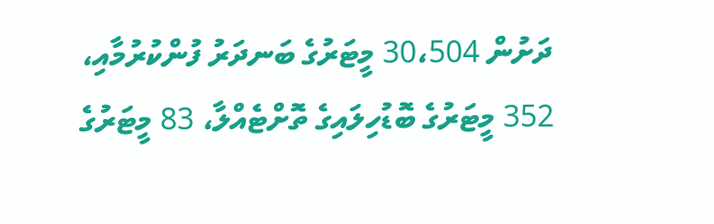ދަށުން 30،504 މީޓަރުގެ ބަނދަރު ފުންކުރުމާއި، 352 މީޓަރުގެ ބޮޑުހިލައިގެ ތޮށްޓެއްލާ، 83 މީޓަރުގެ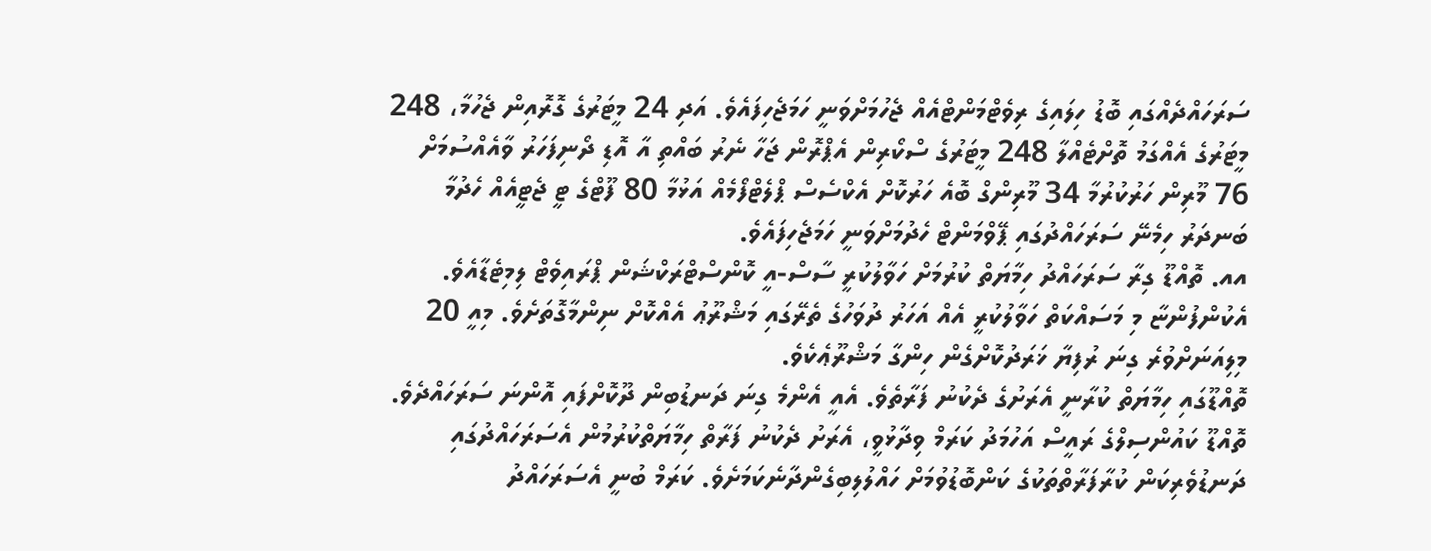ސަރަހައްދެއްގައި ބޮޑު ހިލައިގެ ރިވެޓްމަންޓްއެއް ޖެހުމަށްވަނީ ހަމަޖެހިފައެވެ. އަދި 24 މީޓަރުގެ ގޮރޮއިން ޖެހުމާ، 248 މީޓަރުގެ އެއްގަމު ތޮށްޓެއްލާ 248 މީޓަރުގެ ސްކޯރިން އެޕްރޮން ޖަހާ ނެރު ބައްތި އާ އޮޑި ދޯނިފަހަރު ވާއެއްސުމަށް 76 މޫރިން ހަރުކުރުމާ 34 މޫރިންގް ބޮއެ ހަރުކޮށް އެކްސެސް ޕްލެޓްފޯމެއް އަޅުމާ 80 ފޫޓްގެ ޓީ ޖެޓީއެއް ހެދުމާ ބަނދަރު ހިމެނޭ ސަރަހައްދުގައި ޕޭވްމަންޓް ހެދުމަށްވަނީ ހަމަޖެހިފައެވެ.
އއ. ތޮއްޑޫ ގިރާ ސަރަހައްދު ހިމާޔަތް ކުރުމަށް ހަވާލުކުރީ ސާސް-އީ ކޮންސްޓްރަކްޝަން ޕްރައިވެޓް ލިމިޓެޑާއެވެ. އެކުންފުންޏާ މި މަސައްކަތް ހަވާލުކުރީ އެއް އަހަރު ދުވަހުގެ ތެރޭގައި މަޝްރޫޢު އެއްކޮށް ނިންމާގޮތަށެވެ. މިއީ 20 މިލިއަނަށްވުރެ ގިނަ ރުފިޔާ ޚަރަދުކޮށްގެން ހިންގާ މަޝްރޫޢެކެވެ.
ތޮއްޑޫގައި ހިމާޔަތް ކުރާނީ އެރަށުގެ ދެކުނު ފަރާތެވެ. އެއީ އެންމެ ގިނަ ދަނޑުބިން ދޫކޮށްފައި އޮންނަ ސަރަހައްދެވެ.
ތޮއްޑޫ ކައުންސިލްގެ ރައީސް އަހުމަދު ކަރަމް ވިދާޅުވީ، އެރަށު ދެކުނު ފަރާތް ހިމާޔަތްކުރުމުން އެސަރަހައްދުގައި ދަނޑުވެރިކަން ކުރާފަރާތްތަކުގެ ކަންބޮޑުވުމަށް ހައްލުލިބިގެންދާނެކަމަށެވެ. ކަރަމް ބުނީ އެސަރަހައްދު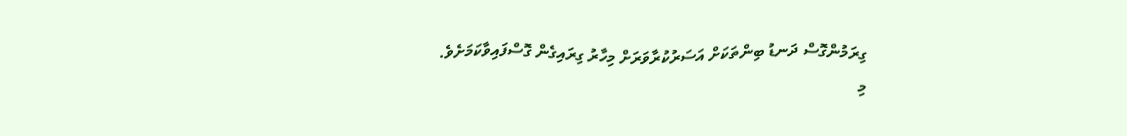ގިރަމުންގޮސް ދަނޑު ބިންތަކަށް އަސަރުކުރާވަރަށް މިހާރު ގިރައިގެން ގޮސްފައިވާކަމަށެވެ.
މި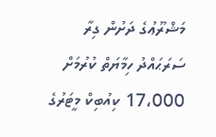މަޝްރޫޢުގެ ދަށުން ގިރާ ސަރަޙައްދު ހިމާޔަތް ކުރުމަށް 17،000 ކިއުބިކް މީޓަރުގެ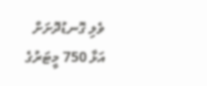ވެލި ގޮނޑުދޮށަށް އަޅާ 750 މީޓަރުގެ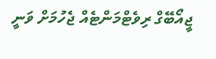ޖީއޯބޭގް ރިވެޓްމަންޓެއް ޖެހުމަށް ވަނީ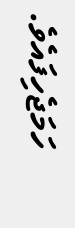ހަމަޖެހިފައެވެ.